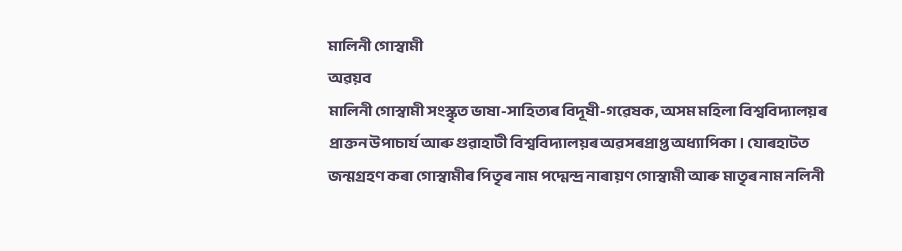মালিনী গোস্বামী
অৱয়ব
মালিনী গোস্বামী সংস্কৃত ভাষা-সাহিত্যৰ বিদূষী-গৱেষক, অসম মহিলা বিশ্ববিদ্যালয়ৰ প্ৰাক্তন উপাচাৰ্য আৰু গুৱাহাটী বিশ্ববিদ্যালয়ৰ অৱসৰপ্ৰাপ্ত অধ্যাপিকা। যোৰহাটত জন্মগ্ৰহণ কৰা গোস্বামীৰ পিতৃৰ নাম পদ্মেন্দ্ৰ নাৰায়ণ গোস্বামী আৰু মাতৃৰ নাম নলিনী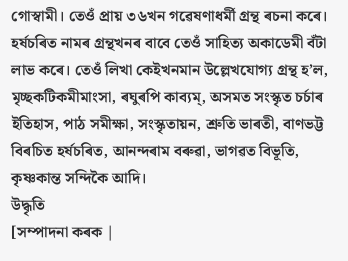গোস্বামী। তেওঁ প্ৰায় ৩৬খন গৱেষণাধৰ্মী গ্ৰন্থ ৰচনা কৰে। হৰ্ষচৰিত নামৰ গ্ৰন্থখনৰ বাবে তেওঁ সাহিত্য অকাডেমী বঁটা লাভ কৰে। তেওঁ লিখা কেইখনমান উল্লেখযোগ্য গ্ৰন্থ হ’ল, মৃচ্ছকটিকমীমাংসা, ৰঘুৰপি কাব্যম্, অসমত সংস্কৃত চৰ্চাৰ ইতিহাস, পাঠ সমীক্ষা, সংস্কৃতায়ন, শ্ৰুতি ভাৰতী, বাণভট্ট বিৰচিত হৰ্ষচৰিত, আনন্দৰাম বৰুৱা, ভাগৱত বিভূতি, কৃষ্ণকান্ত সন্দিকৈ আদি।
উদ্ধৃতি
[সম্পাদনা কৰক |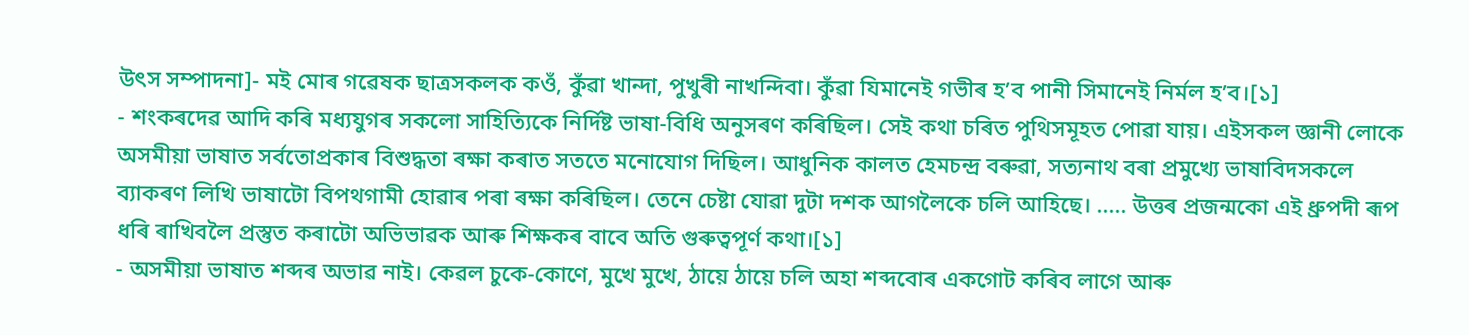উৎস সম্পাদনা]- মই মোৰ গৱেষক ছাত্ৰসকলক কওঁ, কুঁৱা খান্দা, পুখুৰী নাখন্দিবা। কুঁৱা যিমানেই গভীৰ হ’ব পানী সিমানেই নিৰ্মল হ’ব।[১]
- শংকৰদেৱ আদি কৰি মধ্যযুগৰ সকলো সাহিত্যিকে নিৰ্দিষ্ট ভাষা-বিধি অনুসৰণ কৰিছিল। সেই কথা চৰিত পুথিসমূহত পোৱা যায়। এইসকল জ্ঞানী লোকে অসমীয়া ভাষাত সৰ্বতোপ্ৰকাৰ বিশুদ্ধতা ৰক্ষা কৰাত সততে মনোযোগ দিছিল। আধুনিক কালত হেমচন্দ্ৰ বৰুৱা, সত্যনাথ বৰা প্ৰমুখ্যে ভাষাবিদসকলে ব্যাকৰণ লিখি ভাষাটো বিপথগামী হোৱাৰ পৰা ৰক্ষা কৰিছিল। তেনে চেষ্টা যোৱা দুটা দশক আগলৈকে চলি আহিছে। ..... উত্তৰ প্ৰজন্মকো এই ধ্ৰুপদী ৰূপ ধৰি ৰাখিবলৈ প্ৰস্তুত কৰাটো অভিভাৱক আৰু শিক্ষকৰ বাবে অতি গুৰুত্বপূৰ্ণ কথা।[১]
- অসমীয়া ভাষাত শব্দৰ অভাৱ নাই। কেৱল চুকে-কোণে, মুখে মুখে, ঠায়ে ঠায়ে চলি অহা শব্দবোৰ একগোট কৰিব লাগে আৰু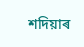শদিয়াৰ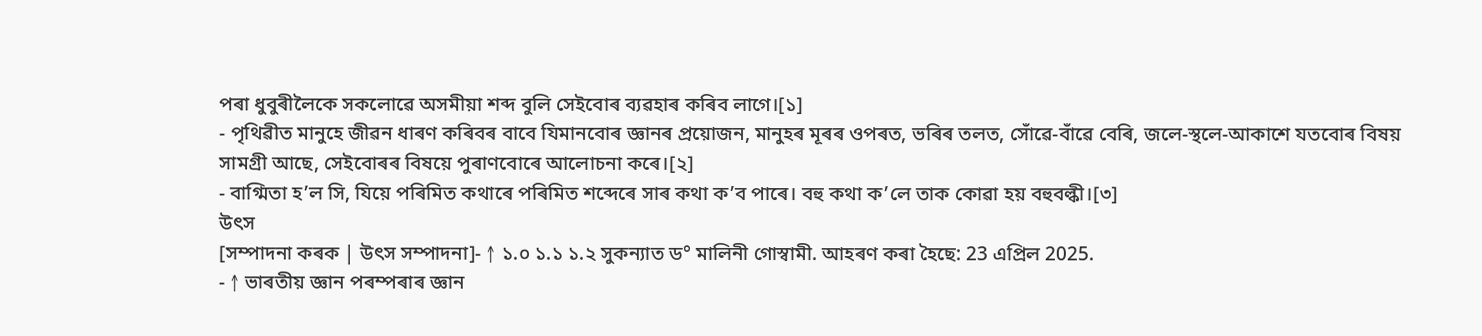পৰা ধুবুৰীলৈকে সকলোৱে অসমীয়া শব্দ বুলি সেইবোৰ ব্যৱহাৰ কৰিব লাগে।[১]
- পৃথিৱীত মানুহে জীৱন ধাৰণ কৰিবৰ বাবে যিমানবোৰ জ্ঞানৰ প্ৰয়োজন, মানুহৰ মূৰৰ ওপৰত, ভৰিৰ তলত, সোঁৱে-বাঁৱে বেৰি, জলে-স্থলে-আকাশে যতবোৰ বিষয় সামগ্ৰী আছে, সেইবোৰৰ বিষয়ে পুৰাণবোৰে আলোচনা কৰে।[২]
- বাগ্মিতা হ’ল সি, যিয়ে পৰিমিত কথাৰে পৰিমিত শব্দেৰে সাৰ কথা ক’ব পাৰে। বহু কথা ক’লে তাক কোৱা হয় বহুবল্কী।[৩]
উৎস
[সম্পাদনা কৰক | উৎস সম্পাদনা]- ↑ ১.০ ১.১ ১.২ সুকন্যাত ড° মালিনী গোস্বামী. আহৰণ কৰা হৈছে: 23 এপ্ৰিল 2025.
- ↑ ভাৰতীয় জ্ঞান পৰম্পৰাৰ জ্ঞান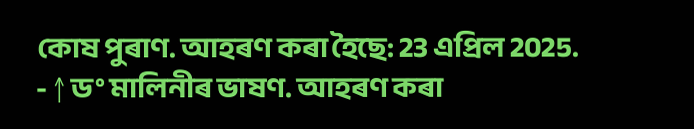কোষ পুৰাণ. আহৰণ কৰা হৈছে: 23 এপ্ৰিল 2025.
- ↑ ড° মালিনীৰ ভাষণ. আহৰণ কৰা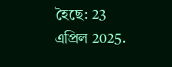হৈছে: 23 এপ্ৰিল 2025.